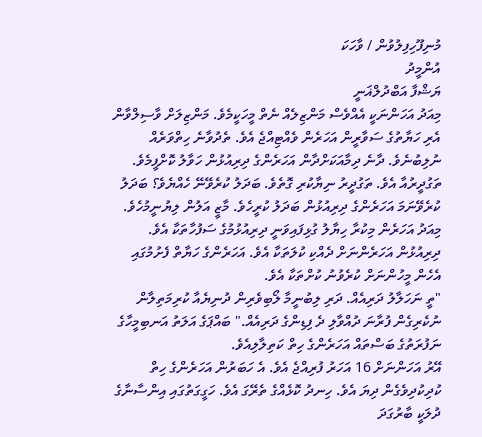މުނިފޫހިފިލުވުން / ވާހަކަ
އުންމީދު
ޔަޝްފާ އަބްދުލްޣަނީ
މިއަދު އަހަންނަކީ އެއްވެސް މަންޒިލެއް ނެތް މީހަކީމެވެ. މަންޒިލަށް ވާސިލްވާން އެރި ހަޔާތުގެ ސަވާރީން އަހަރެން ވެއްޓިއްޖެ އެވެ. ތެދުވާނެ ހިތްވަރެއް ނުލިބުނެވެ. ދާނެ ދިމާއަކަށްދާން އަހަރެންގެ ދިރިއުޅުން ހަވާލު ކޮށްފީމެވެ. ތަގުދީރުއާ އެވެ. ތަގުދީރު ނިޔާކުރި ގޮތެވެ. ބަދަލު ކުރެވޭނޭ ހެއްޔެވެ؟ ބަދަލު ކުރެވޭނަމަ އަހަރެންގެ ދިރިއުޅުން ބަދަލު ކުރީހެވެ. މާޒީ އަލުން ލިޔުނީމުހެވެ. މިއަދު އަހަރެން މިކުރާ ހިޔާލު ގުޅިފައިވަނީ ދިރިއުޅުމުގެ ސަފުހާތަކާ އެވެ. ދިރިއުޅުން އަހަރެންނަށް ދެއްކި ކުލަތަކާ އެވެ. އަހަރެންގެ ހަޔާތް ފެށުމުގައި އެހެން މީހުންނަށް ކުރެވުނު ކުށްތަކާ އެވެ.
"ތީ ނަހަލާލު ދަރިއެއް. ދަރި ލިބުނީމާ ލޯބިވެރިން ދުނިޔެއާ ކުރިމަތިލާން ނުކެރިގެން ފުރާނަ ދުއްވާލި ދެ ފިޑިންގެ ދަރިއެއް." ބައްޕަގެ އަލަތު އަނބިމީހާގެ ނަފުރަތުގެ ބަސްތައް އަހަރެންގެ ހިތް ކަތިލާލިއެވެ.
އޭރު އަހަންނަށް 16 އަހަރު ފުރިއްޖެ އެވެ. އެ ހަބަރުން އަހަރެންގެ ހިތް ކުދިކުދިވެގެން ދިޔަ އެވެ. ހިނދު ކޮޅެއްގެ ތެރޭގަ އެވެ. ހަގީގަތުގައި އިންސާނާގެ ދުލަކީ ބާރުގަދަ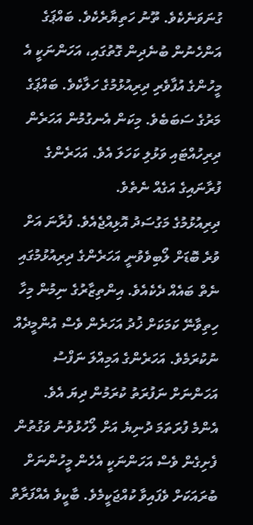ގުނަވަނެކެވެ. ތޫނު ހަތިޔާރެކެވެ. ބައްޕަގެ އަންހެނުން ބުނެދިން ގޮތުގައި، އަހަންނަކީ އެ މީހުންގެ އުފާވެރި ދިރިއުޅުމުގެ ހަލާކެވެ. ބައްޕަގެ މަރުގެ ސަބަބެވެ. މިކަން އެނގުމުން އަހަރެން ދިރިހުއްޓައި ވަޅުލި ކަހަލަ އެވެ. އަހަރެންގެ ފުރާނައިގެ އަގެއް ނެތެވެ.
ދިރިއުޅުމުގެ މަގުސަދު އޮޅިއްޖެއެވެ. ފުރާނަ އަށް ވުރެ ބޮޑަށް ލޯބިވެވުނީ އަހަރެންގެ ދިރިއުޅުމުގައި ނެތް ބައެއް ދެކެއެވެ. އިންތިޒާރުގެ ނިމުން މިހާ ހިތިވާނޭ ކަމަކަށް ޚުދު އަހަރެން ވެސް އުންމީދެއް ނުކުރަމެވެ. އަހަރެންގެ އަމިއްލަ ނަފްސު އަހަންނަށް ނަފުރަތު ކުރަމުން ދިޔަ އެވެ.
އެންމެ ފުރަތަމަ ދުނިޔެ އަށް ލޯހުޅުވުނު ވަގުތުން ފެށިގެން ވެސް އަހަންނަކީ އެހެން މީހުންނަށް ބުރައަކަށް ވެފައިވާ ކުއްޖަކީމެވެ. ބާކީވެ އެއްފަރާތް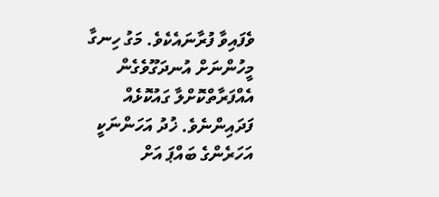ވެފައިވާ ފުރާނައެކެވެ. މަގު ހިނގާ މީހުންނަށް އުނދަގޫވެގެން އެއްފަރާތްކޮށްލާ ގައުކޮޅެއް ފަދައިންނެވެ. ޚުދު އަހަންނަކީ އަހަރެންގެ ބައްޕަ އަށް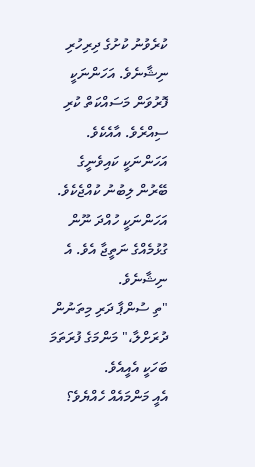ކުރެވުނު ކުށުގެ ދިރިހުރި ނިޝާނެވެ. އަހަންނަކީ ފޮރުވަން މަސައްކަތް ކުރި ސިއްރެވެ. އާއެކެވެ. އަހަންނަކީ ކައިވެނީގެ ބޭރުން ލިބުނު ކުއްޖެކެވެ. އަހަންނަކީ ހުއްދަ ނޫން ގުޅުމެއްގެ ނަތީޖާ އެވެ. އެ ނިޝާނެވެ.
"ތި ސުންޕާ ދަރި މިތަނުން ދުރަށްލާ،" މަންމަގެ ފުރަތަމަ ބަހަކީ އެއީއެވެ.
އެއީ މަންމައެއް ހެއްޔެވެ؟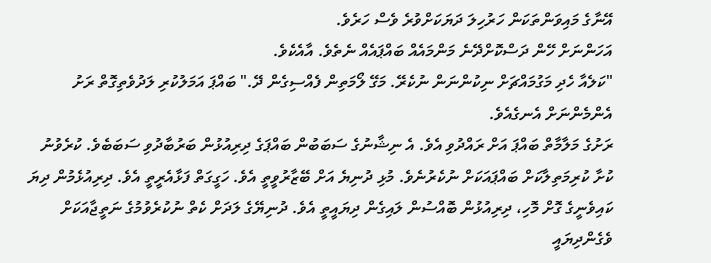އޭނާގެ މައިވަންތަކަން ހަރުހިލަ ދަޔަކަށްވުރެ ވެސް ހަރެވެ.
އަހަންނަށް ހޭން ދަސްކޮށްދޭނެ މަންމައެއް ބައްޕައެއް ނެތެވެ. އާއެކެވެ.
"ކަލެއާ ހެދި މަގުމައްޗަށް ނިކުންނަން ނުކެރޭ. މަގޭ ލޯމަތިން ފެއްސިގެން ދޭ." ބައްޕަ އަމަލުކުރި ލަދުވެތިގޮތް ރަށު އެންމެންނަށް އެނގެއެވެ.
ރަށުގެ މަލާމާތް ބައްޕަ އަށް ރައްދުވި އެވެ. އެ ނިޝާނުގެ ސަބަބުން ބައްޕަގެ ދިރިއުޅުން ބަރުބާދުވި ސަބަބެވެ. ކުރެވުނު ކުށާ ކުރިމަތިލާކަށް ބައްޕައަކަށް ނުކެރުނެވެ. މުޅި ދުނިޔެ އަށް ބޭޒާރުވީތީ އެވެ. ހަގީގަތް ފަޅާއެރީތީ އެވެ. ދިރިއުޅެމުން ދިޔަ ކައިވެނީގެ ގޮށް މޮހި، ދިރިއުޅުން ބޮއްސުން ލައިގެން ދިޔައީތީ އެވެ. ދުނިޔޭގެ ލަދަށް ކެތް ނުކުރެވުމުގެ ނަތީޖާއަކަށް ވެގެންދިޔައީ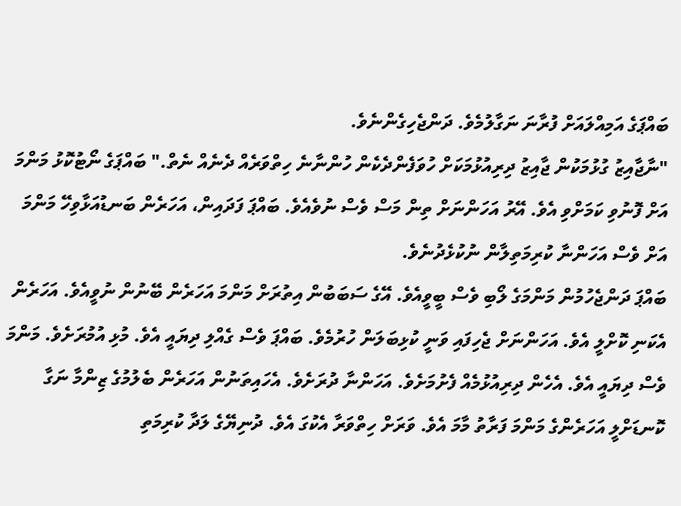ބައްޕަގެ އަމިއްލައަށް ފުރާނަ ނަގާލުމެވެ. ދަންޖެހިގެންނެވެ.
"ނާޖާއިޒު ގުޅުމަކުން ޖާއިޒު ދިރިއުޅުމަކަށް ހުވަފެންދެކެން ހުންނާނެ ހިތްވަރެއް ދެނެއް ނެތް." ބައްޕަގެ ނޯޓުކޮޅު މަންމަ އަށް ފޮނުވި ކަމަށްވި އެވެ. އޭރު އަހަންނަށް ތިން މަސް ވެސް ނުވެއެވެ. ބައްޕަ ފަދައިން، އަހަރެން ބަނޑުއަޅާވިހޭ މަންމަ އަށް ވެސް އަހަންނާ ކުރިމަތިލާން ނުކުޅެދުނެވެ.
ބައްޕަ ދަންޖެހުމުން މަންމަގެ ލޯބި ވެސް ބީވީއެވެ. އޭގެ ސަބަބުން އިތުރަށް މަންމަ އަހަރެން ބޭނުން ނުވީއެވެ. އަހަރެން އެކަނި ކޮށްލީ އެވެ. އަހަންނަށް ޖެހިފައި ވަނީ ކުޅިބަލަން ހުރުމެވެ. ބައްޕަ ވެސް ގެއްލި ދިޔައީ އެވެ. މުޅި އުމުރަށެވެ. މަންމަ ވެސް ދިޔައީ އެވެ. އެހެން ދިރިއުޅުމެއް ފެށުމަށެވެ. އަހަންނާ ދުރަށެވެ. އެހައިތަނުން އަހަރެން ބެލުމުގެ ޒިންމާ ނަގާ ކޮނޑަށްލީ އަހަރެންގެ މަންމަ ފަރާތު މާމަ އެވެ. ވަރަށް ހިތްވަރާ އެކުގަ އެވެ. ދުނިޔޭގެ ލަދާ ކުރިމަތި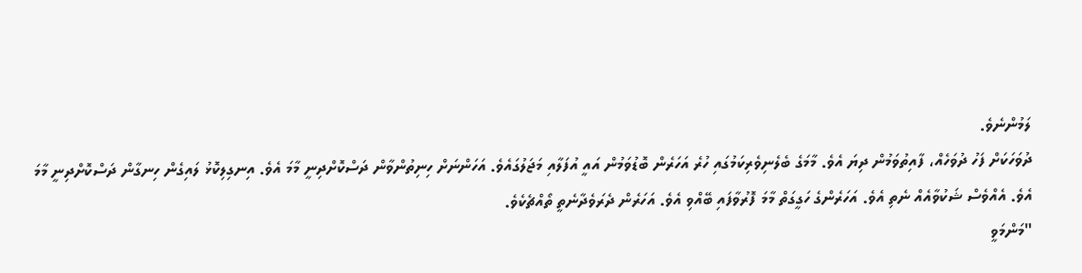ލަމުންނެވެ.
ދުވަހަކަށް ފަހު ދުވަހެއް، ފާއިތުވަމުން ދިޔަ އެވެ. މާމަގެ ބެލެނިވެރިކަމުގައި ހުރެ އަހަރެން ބޮޑުވަމުން އައީ އުފަލާއި މަޖަލުގައެވެ. އަހަންނަށް ހިނިތުންވާން ދަސްކޮށްދިނީ މާމަ އެވެ. އިނގިލިކޮޅު ލައިގެން ހިނގާން ދަސްކޮށްދިނީ މާމަ އެވެ. އެއްވެސް ޝަކުވާއެއް ނެތި އެވެ. އަހަރެންގެ ހަގީގަތް މާމަ ފޮރުވާފައި ބޭއްވި އެވެ. އަހަރެން ދެރަވެދާނެތީ ތޯއްޗެކެވެ.
"މަންމަވީ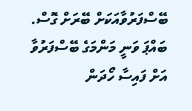ބޭސްފަރުވާއަކަށް ބޭރަށް ގޮސް. ބައްޕަ ވަނީ މަންމަގެ ބޭސްފަރުވާ އަށް ފައިސާ ހޯދަން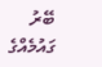ބޭރު ގައުމެއްގެ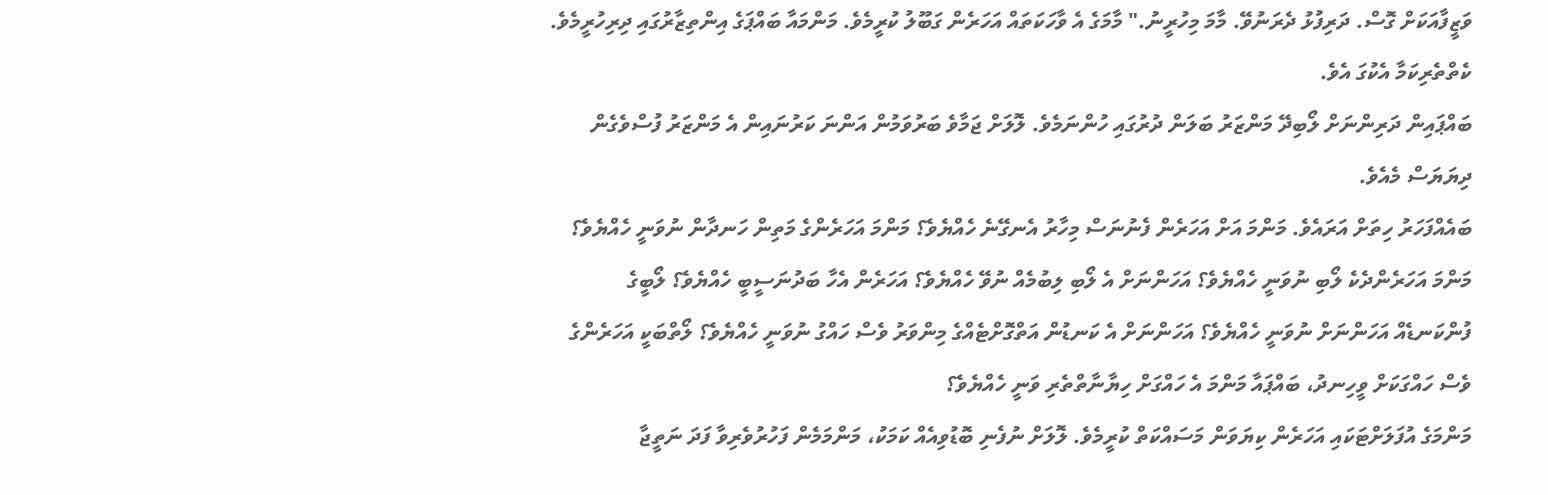ވަޒީފާއަކަށް ގޮސް. ދަރިފުޅު ދެރަނުވޭ. މާމަ މިހުރީނު." މާމަގެ އެ ވާހަކަތައް އަހަރެން ގަބޫލު ކުރީމެވެ. މަންމައާ ބައްޕަގެ އިންތިޒާރުގައި ދިރިހުރީމެވެ. ކެތްތެރިކަމާ އެކުގަ އެވެ.
ބައްޕައިން ދަރިންނަށް ލޯބިދޭ މަންޒަރު ބަލަން ދުރުގައި ހުންނަމެވެ. ލޮލަށް ޖަމާވެ ބަރުވަމުން އަންނަ ކަރުނައިން އެ މަންޒަރު ފުސްވެގެން ދިޔަޔަސް މެއެވެ.
ބައެއްފަހަރު ހިތަށް އަރައެވެ. މަންމަ އަށް އަހަރެން ފެނުނަސް މިހާރު އެނގޭނެ ހެއްޔެވެ؟ މަންމަ އަހަރެންގެ މަތިން ހަނދާން ނުވަނީ ހެއްޔެވެ؟ މަންމަ އަހަރެންދެކެ ލޯބި ނުވަނީ ހެއްޔެވެ؟ އަހަންނަށް އެ ލޯބި ލިބުމެއް ނުވޭ ހެއްޔެވެ؟ އަހަރެން އެހާ ބަދުނަސީބީ ހެއްޔެވެ؟ ލޯބީގެ ފުންކަނޑެއް އަހަންނަށް ނުވަނީ ހެއްޔެވެ؟ އަހަންނަށް އެ ކަނޑުން އަތްގޮށްޓެއްގެ މިންވަރު ވެސް ހައްގު ނުވަނީ ހެއްޔެވެ؟ ލޯތްބަކީ އަހަރެންގެ ވެސް ހައްގަކަށް ވީހިނދު، ބައްޕައާ މަންމަ އެ ހައްގަށް ހިޔާނާތްތެރި ވަނީ ހެއްޔެވެ؟
މަންމަގެ އުފަލަށްޓަކައި އަހަރެން ކިޔަވަން މަސައްކަތް ކުރީމެވެ. ލޮލަށް ނުފެނި ބޮޑުވިއެއް ކަމަކު، މަންމަމެން ފަހުރުވެރިވާ ފަދަ ނަތީޖާ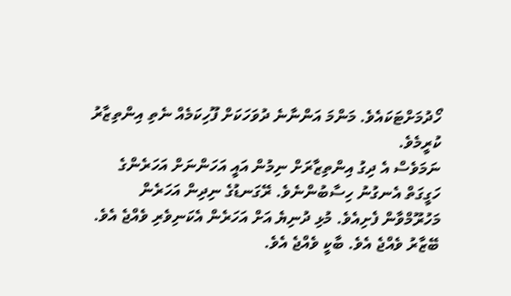ހޯދުމަށްޓަކައެވެ. މަންމަ އަންނާނެ ދުވަހަކަށް ފޫހިކަމެއް ނެތި އިންތިޒާރު ކުރީމެވެ.
ނަމަވެސް އެ ދިގު އިންތިޒާރަށް ނިމުން އައީ އަހަންނަށް އަހަރެންގެ ހަގީގަތް އެނގުނު ހިސާބުންނެވެ. ރޭގަނޑުގެ ނިދިން އަހަރެން މަހުރޫމްވާން ފެށިއެވެ. މުޅި ދުނިޔެ އަށް އަހަރެން އެކަނިވެރި ވެއްޖެ އެވެ. ބޭޒާރު ވެއްޖެ އެވެ. ބާކީ ވެއްޖެ އެވެ.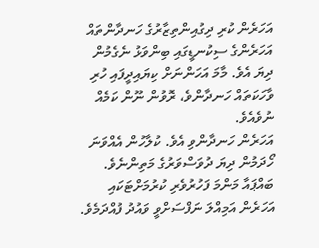އަހަރެން ކުރި ދިގުއިންތިޒާރުގެ ހަނދާންތައް އަހަރެންގެ ސިކުނޑީގައި ބިންވަޅު ނެގެމުން ދިޔަ އެވެ. މާމަ އަހަންނަށް ކިޔައިދީފައި ހުރި ވާހަކަތައް ހަނދާންވެ، ރޮވުން ނޫން ކަމެއް ނުވެއެވެ.
އަހަރެން ހަނދާންވި އެވެ. ކުލާހުން އެއްވަނަ ހޯދަމުން ދިޔަ ދުވަސްވަރުގެ މަތިންނެވެ. ބައްޕައާ މަންމަ ފަހުރުވެރި ކުރުމަށްޓަކައި އަހަރެން އަމިއްލަ ނަފްސަށްވީ ވައުދު ފުއްދަމެވެ.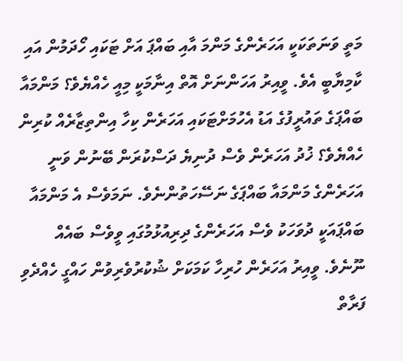މަތީ ވަނަތަކަކީ އަހަރެންގެ މަންމަ އާއި ބައްޕަ އަށް ޓަކައި ހޯދަމުން އައި ކާމިޔާބީ އެވެ. ވީއިރު އަހަންނަށް އޮތް އިނާމަކީ މިއީ ހެއްޔެވެ؟ މަންމައާ ބައްޕަގެ ތައުރީފުގެ އަޑު އެހުމަށްޓަކައި އަހަރެން ކިހާ އިންތިޒާރެއް ކުރިން ހެއްޔެވެ؟ ޚުދު އަހަރެން ވެސް ދުނިޔެ ދަސްކުރަން ބޭނުން ވަނީ އަހަރެންގެ މަންމައާ ބައްޕަގެ ނަސޭހަތުންނެވެ. ނަމަވެސް އެ މަންމައާ ބައްޕައަކީ ދުވަހަކު ވެސް އަހަރެންގެ ދިރިއުޅުމުގައި ވީވެސް ބައެއް ނޫނެވެ. ވީއިރު އަހަރެން ހުރިހާ ކަމަކަށް ޝުކުރުވެރިވުން ހައްގީ ހެއްދެވި ފަރާތް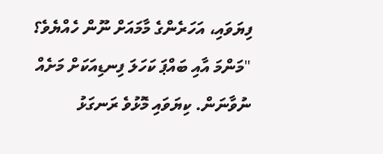ފިޔަވައި، އަހަރެންގެ މާމައަށް ނޫން ހެއްޔެވެ؟
"މަންމަ އާއި ބައްޕަ ކަހަލަ ފިނޑިއަކަށް މަށެއް ނުވާނަން. ކިޔަވައި މޮޅުވެ ރަނގަޅު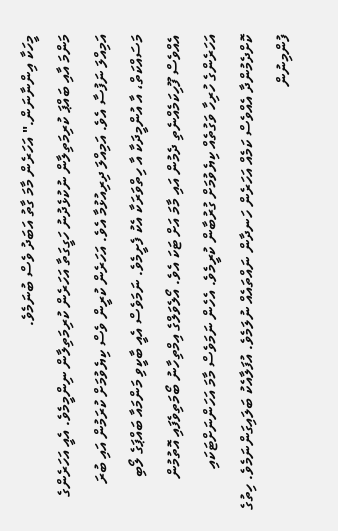މީހަކާ އިންނާނަން." އަހަރެން މާމަ ގާތު އަބަދު ވެސް ބުނަމެވެ.
މަންމަ އާއި ބައްޕަ ކުރިމަތިލާން ނުކުޅެދުނު ހަގީގަތާ އަހަރެން ކުރިމަތިލާން ނިންމީމެވެ. އެއީ އަހަރެންގެ އަމިއްލަ ނަފުސާ އެވެ. އަމިއްލަ ދިރިއުޅުމާ އެވެ. އަހަރެން ކުރީން ވެސް ކިޔެވުމަށް ކުރަމުން އައި ބުރަ މަސައްކަތް، އާ އުންމީދަކާ އާ ހިތްވަރަކާ އެކު ފެށީމެވެ. ނަމަވެސް އެއީ ބާކީވި މަންމައާ ބައްޕަގެ ލޯބި އެއްވެސް ފޫހިކަމެއްނެތި ދެމުން އައި މާމަ އަށް ޓަކަ އެވެ. އޯލެވަލްގެ އިމްތިހާނު ބޯމަތިވެފައި އޮތުމުން އަހަރެންގެ ހުރިހާ ވަގުތެއް ކިޔެވުމަށް ގުރުބާން ކުރީމެވެ. އެހެން ނަމަވެސް މާމަ އަހަންނަށްޓަކައި ކޮށްދެމުންދާ އެއްވެސް ކަމެއް އަހަރެން ހަނދާން ނައްތައެއް ނުލަމެވެ. އުފަލާއެކު ބަލައިގަންނަމެވެ. ހިތުގެ ފުންމިނުން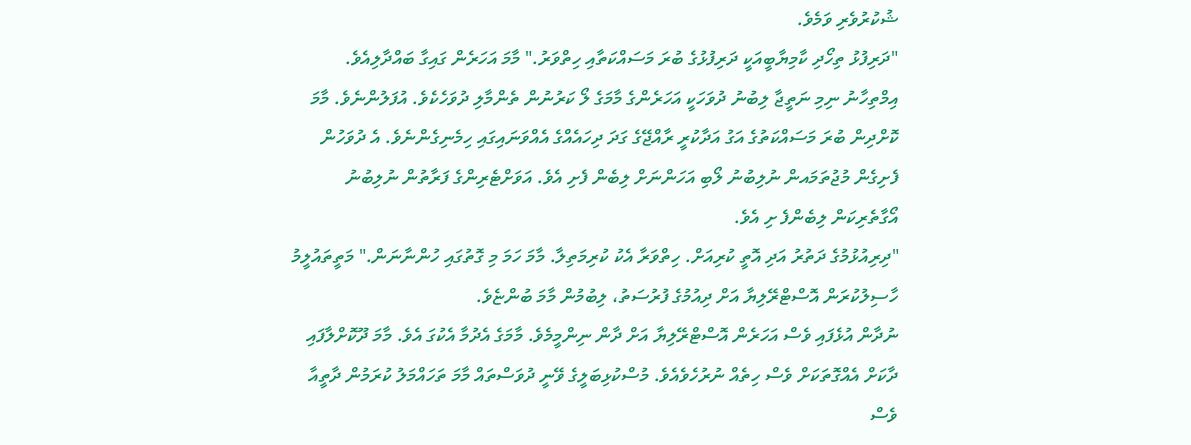ޝުކުރުވެރި ވަމެވެ.
"ދަރިފުޅު ތިހޯދި ކާމިޔާބީއަކީ ދަރިފުޅުގެ ބުރަ މަސައްކަތާއި ހިތްވަރު." މާމަ އަހަރެން ގައިގާ ބައްދާލިއެވެ.
އިމްތިހާނު ނިމި ނަތީޖާ ލިބުނު ދުވަހަކީ އަހަރެންގެ މާމަގެ ލޯ ކަރުނުން ތެންމާލި ދުވަހެކެވެ. އުފަލުންނެވެ. މާމަ ކޮށްދިން ބުރަ މަސައްކަތުގެ އަގު އަދާކުރީ ރާއްޖޭގެ ގަދަ ދިހައެއްގެ އެއްވަނައިގައި ހިމެނިގެންނެވެ. އެ ދުވަހުން ފެށިގެން މުޖުތަމައން ނުލިބުނު ލޯބި އަހަންނަށް ލިބެން ފެށި އެވެ. އަވަށްޓެރިންގެ ފަރާތުން ނުލިބުނު އޯގާތެރިކަން ލިބެންފެ ށި އެވެ.
"ދިރިއުޅުމުގެ ދަތުރު އަދި އޮތީ ކުރިއަށް. ހިތްވަރާ އެކު ކުރިމަތިލާ. މާމަ ހަމަ މި ގޮތުގައި ހުންނާނަން." މަތީތައުލީމު ހާސިލުކުރަން އޮސްޓްރޭލިޔާ އަށް ދިއުމުގެ ފުރުސަތު، ލިބުމުން މާމަ ބުންޏެވެ.
ނުދާން އުޅެފައި ވެސް އަހަރެން އޮސްޓްރޭލިޔާ އަށް ދާން ނިންމީމެވެ. މާމަގެ އެދުމާ އެކުގަ އެވެ. މާމަ ދޫކޮށްލާފައި ދާކަށް އެއްގޮތަކަށް ވެސް ހިތެއް ނުރުހެވެއެވެ. މުސްކުޅިބަލީގެ ވޭނީ ދުވަސްތައް މާމަ ތަހައްމަލު ކުރަމުން ދާތީއާ ވެސް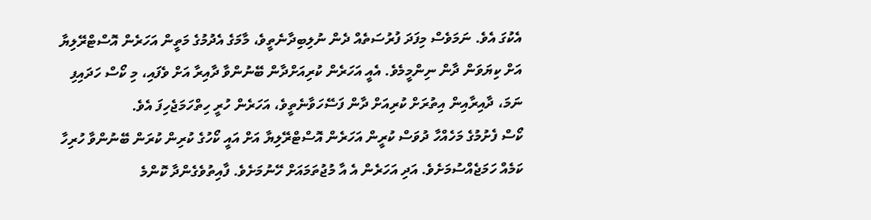އެކުގަ އެވެ. ނަމަވެސް މިފަދަ ފުރުސަތެއް ދެން ނުލިބިދާނެތީވެ، މާމަގެ އެދުމުގެ މަތީން އަހަރެން އޮސްޓްރޭލިޔާ އަށް ކިޔަވަން ދާން ނިންމީމެވެ. އެއީ އަހަރެން ކުރިއަށްދާން ބޭނުންވާ ދާއިރާ އަށް ވެފައި، މި ކޯސް ހަދައިފި ނަމަ، ދާއިރާއިން އިތުރަށް ކުރިއަށް ދާން ފަސޭހަވާނެތީވެ، އަހަރެން ހުރީ ހިތްހަމަޖެހިފަ އެވެ.
ކޯސް ފެށުމުގެ މަހެއްހާ ދުވަސް ކުރީން އަހަރެން އޮސްޓްރޭލިޔާ އަށް އައީ ކޯހުގެ ކުރިން ކުރަން ބޭނުންވާ ހުރިހާ ކަމެއް ހަމަޖެއްސުމަށެވެ. އަދި އަހަރެން އެ އާ މުޖުތަމައަށް ހޭނުމަށެވެ. ފާއިތުވެގެންދާ ކޮންމެ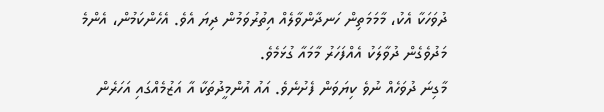ދުވަހަކާ އެކު، މާމަމަތިން ހަނދާންވާލެއް އިތުރުވަމުން ދިޔަ އެވެ. އެހެންކަމުން، އެންމެ މަދުވެގެން ދުވާލަކު އެއްފަހަރު މާމައާ ގުޅަމެވެ.
މާގިނަ ދުވަހެއް ނުވެ ކިޔަވަން ފެށުނެވެ. އައު އުންމީދުތަކާ އާ އަޒުމެއްގައި އަހަރެން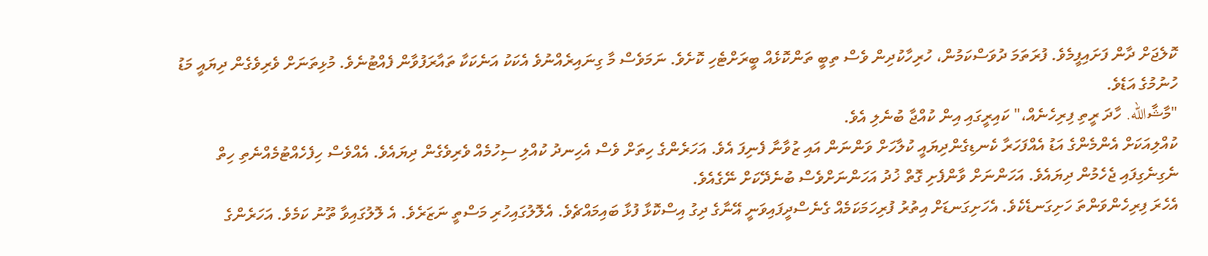ކޮލެޖަށް ދާން ފަށައިފީމެވެ. ފުރަތަމަ ދުވަސްކަމުން، ހުރިހާކުދިން ވެސް ތިބީ ތަންކޮޅެއް ބީރަށްޓެހި ކޮށެވެ. ނަމަވެސް މާ ގިނައިރެއްނުވެ އެކަކު އަނެކަކާ ތައާރަފުވާން ފެއްޓުނެވެ. މުޅިތަނަށް ވެރިވެގެން ދިޔައީ މަޑު ހުނުމުގެ އަޑެވެ.
"މާޝާالله. ހާދަ ރީތި ފިރިހެނެއް،" ކައިރީގައި އިން ކުއްޖާ ބުނެލި އެވެ.
ކުއްލިއަކަށް އެންމެންގެ އަޑު އެއްފަހަރާ ކެނޑިގެންދިޔައީ ކުލާހަށް ވަންނަން އައި ޒުވާނާ ފެނިފަ އެވެ. އަހަރެންގެ ހިތަށް ވެސް އެހިނދު ކުއްލި ސިހުމެއް ވެރިވެގެން ދިޔައެވެ. އެއްވެސް ހިފެހެއްޓުމެއްނެތި ހިތް ނެގިނެގިފައި ޖެހެމުން ދިޔައެވެ. އަހަންނަށް ވާންފެށި ގޮތް ޚުދު އަހަންނަށްވެސް ބުނެދޭކަށް ނޭގެއެވެ.
އެހެރަ ފިރިހެންވަންތަ ހަށިގަނޑެކެވެ. އެހަށިގަނޑަށް އިތުރު ފުރިހަމަކަމެއް ގެނެސްދީފައިވަނީ އޭނާގެ ދިގު އިސްކޮޅާ ފުޅާ ބައިމައްޗެވެ. އެލޮލުގައިހުރި މަސްތީ ނަޒަރެވެ. އެ ލޮލުގައިވާ ތޫނު ކަމެވެ. އަހަރެންގެ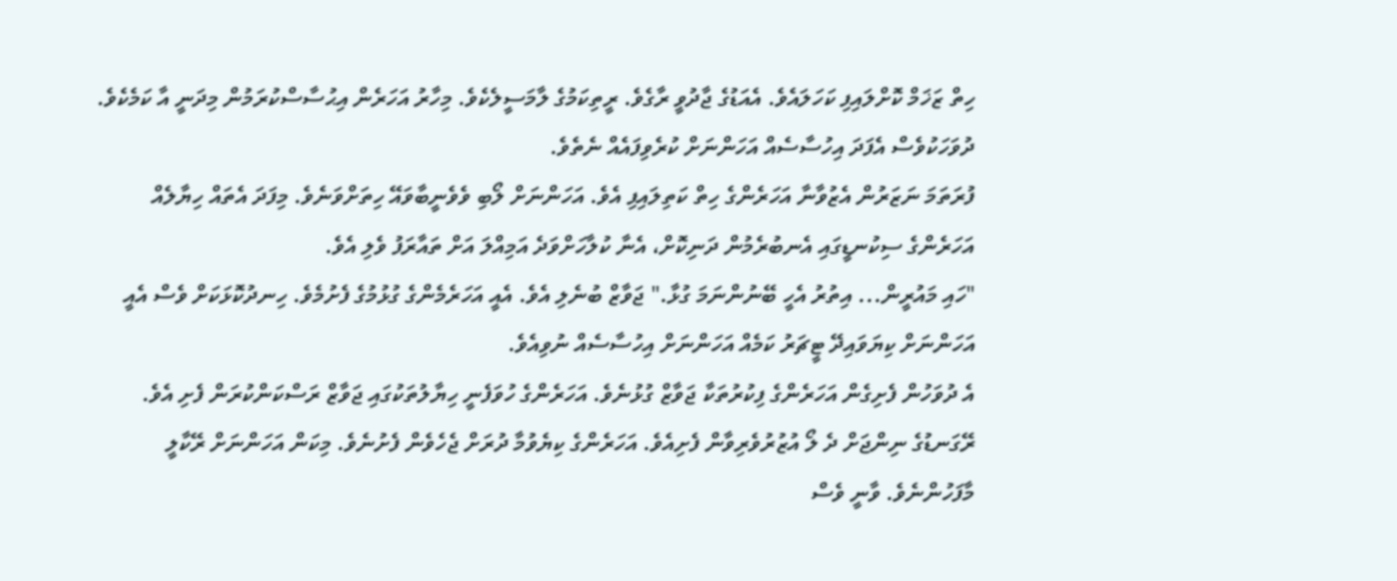ހިތް ޒަޚަމް ކޮށްލައިފި ކަހަލައެވެ. އެއަޑުގެ ޖާދުވީ ރާގެވެ. ރީތިކަމުގެ ލާމަސީލެކެވެ. މިހާރު އަހަރެން އިޙުސާސްކުރަމުން މިދަނީ އާ ކަމެކެވެ. ދުވަހަކުވެސް އެފަދަ އިހުސާސެއް އަހަންނަށް ކުރެވިފައެއް ނެތެވެ.
ފުރަތަމަ ނަޒަރުން އެޒުވާނާ އަހަރެންގެ ހިތް ކަތިލައިފި އެވެ. އަހަންނަށް ލޯބި ވެވެނީބާވައޭ ހިތަށްވަނެވެ. މިފަދަ އެތައް ހިޔާލެއް އަހަރެންގެ ސިކުނޑީގައި އެނބުރެމުން ދަނިކޮށް، އެނާ ކުލާހަށްވަދެ އަމިއްލަ އަށް ތައާރަފު ވެލި އެވެ.
"ހައި މައުރީން... އިތުރު އެހީ ބޭނުންނަމަ ގުޅާ." ޖަވާޒް ބުނެލި އެވެ. އެއީ އަހަރެމެންގެ ގުޅުމުގެ ފެށުމެވެ. ހިނދުކޮޅަކަށް ވެސް އެއީ އަހަންނަށް ކިޔަވައިދޭ ޓީޗަރު ކަމެއް އަހަންނަށް އިހުސާސެއް ނުވިއެވެ.
އެ ދުވަހުން ފެށިގެން އަހަރެންގެ ފިކުރުތަކާ ޖަވާޒް ގުޅުނެވެ. އަހަރެންގެ ހުވަފެނީ ހިޔާލުތަކުގައި ޖަވާޒް ރަސްކަންކުރަން ފެށި އެވެ. ރޭގަނޑުގެ ނިންޖަށް ދެ ލޯ އުޒުރުވެރިވާން ފެށިއެވެ. އަހަރެންގެ ކިޔެވުމާ ދުރަށް ޖެހެވެން ފެށުނެވެ. މިކަން އަހަންނަށް ރޭކާލީ މާފަހުންނެވެ. ވާނީ ވެސް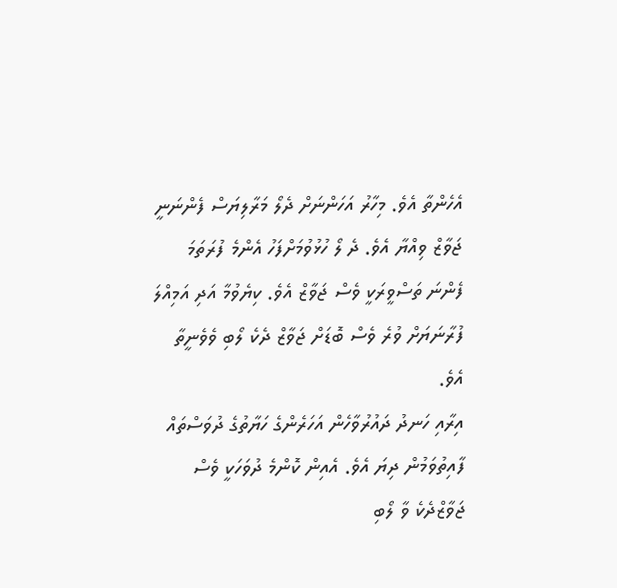އެހެންތާ އެވެ. މިހާރު އަހަންނަށް ދެލޯ މަރާލިޔަސް ފެންނަނީ ޖަވާޒް ވިއްޔާ އެވެ. ދެ ލޯ ހުޅުވުމަށްފަހު އެންމެ ފުރަތަމަ ފެންނަ ތަސްވީރަކީ ވެސް ޖަވާޒް އެވެ. ކިޔެވުމާ އަދި އަމިއްލަ ފުރާނަޔަށް ވުރެ ވެސް ބޮޑަށް ޖަވާޒް ދެކެ ލޯބި ވެވެނީތާ އެވެ.
އިރާއި ހަނދު ދައުރުވާހެން އަހަރެންގެ ހަޔާތުގެ ދުވަސްތައް ފާއިތުވަމުން ދިޔަ އެވެ. އެއިން ކޮންމެ ދުވަހަކީ ވެސް ޖަވާޒްދެކެ ވާ ލޯބި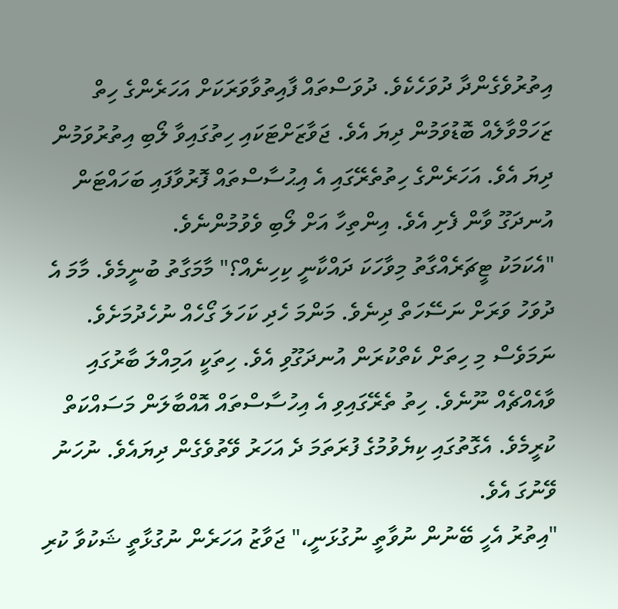އިތުރުވެގެންދާ ދުވަހެކެވެ. ދުވަސްތައް ފާއިތުވާވަރަކަށް އަހަރެންގެ ހިތް ޒަހަމްވާލެއް ބޮޑުވަމުން ދިޔަ އެވެ. ޖަވާޒަށްޓަކައި ހިތުގައިވާ ލޯބި އިތުރުވަމުން ދިޔަ އެވެ. އަހަރެންގެ ހިތުތެރޭގައި އެ އިޙުސާސްތައް ފޮރުވާފައި ބަހައްޓަން އުނދަގޫ ވާން ފެށި އެވެ. އިންތިހާ އަށް ލޯބި ވެވުމުންނެވެ.
"އެކަމަކު ޓީޗަރެއްގާތު މިވާހަކަ ދައްކާނީ ކިހިނެއް؟" މާމަގާތު ބުނީމެވެ. މާމަ އެ ދުވަހު ވަރަށް ނަސޭހަތް ދިނެވެ. މަންމަ ހެދި ކަހަލަ ގޯހެއް ނުހެދުމަށެވެ.
ނަމަވެސް މި ހިތަށް ކެތްކުރަން އުނދަގޫވި އެވެ. ހިތަކީ އަމިއްލަ ބާރުގައި ވާއެއްޗެއް ނޫނެވެ. ހިތު ތެރޭގައިވި އެ އިހުސާސްތައް އޮއްބާލަން މަސައްކަތް ކުރީމެވެ. އެގޮތުގައި ކިޔެވުމުގެ ފުރަތަމަ ދެ އަހަރު ވޭތުވެގެން ދިޔައެވެ. ނުހަނު ވޭނުގަ އެވެ.
"އިތުރު އެހީ ބޭނުން ނުވާތީ ނުގުޅަނީ،" ޖަވާޒު އަހަރެން ނުގުޅާތީ ޝަކުވާ ކުރި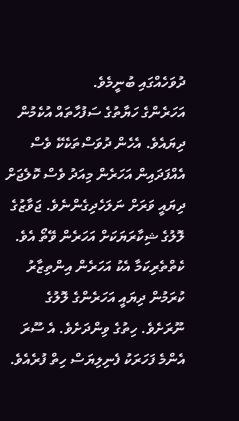ދުވަހެއްގައި ބުނީމެވެ.
އަހަރެންގެ ހަޔާތުގެ ސަފުހާތައް އުކެމުން ދިޔައެވެ. އެހެން ދުވަސްތަކެކޭ ވެސް އެއްފަދައިން އަހަރެން މިއަދު ވެސް ކޮލެޖަށް ދިޔައީ ވަރަށް ނަލަހެދިގެންނެވެ. ޖަވާޒުގެ ލޮލުގެ ޝިކާރަޔަކަށް އަހަރެން ވޭތޯ އެވެ.
ކެތްތެރިކަމާ އެކު އަހަރެން އިންތިޒާރު ކުރަމުން ދިޔައީ އަހަރެންގެ ލޮލުގެ ނޫރަށެވެ. ހިތުގެ ވިންދަށެވެ. އެ ސޫރަ އެންމެ ފަހަރަކު ފެނިލިޔަސް ހިތް ފުރެއެވެ.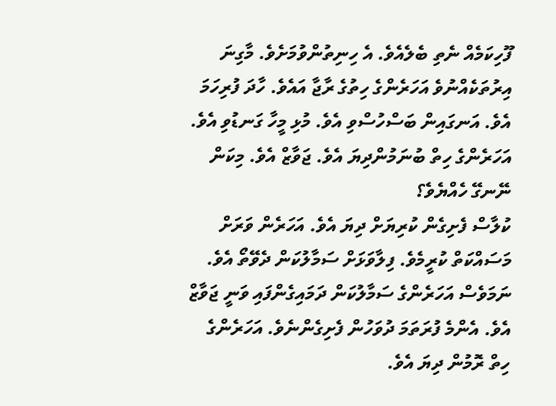ފޫހިކަމެއް ނެތި ބެލެއެވެ. އެ ހިނިތުންވުމަށެވެ. މާގިނަ އިރުތަކެއްނުވެ އަހަރެންގެ ހިތުގެ ރާޖާ އައެވެ. ހާދަ ފުރިހަމަ އެވެ. އަނގައިން ބަސްހުސްވި އެވެ. މުޅި މީހާ ގަނޑުވި އެވެ. އަހަރެންގެ ހިތް ބުނަމުންދިޔަ އެވެ. ޖަވާޒް އެވެ. މިކަން ނޭނގޭ ހެއްޔެވެ؟
ކުލާސް ފެށިގެން ކުރިޔަށް ދިޔަ އެވެ. އަހަރެން ވަރަށް މަސައްކަތް ކުރީމެވެ. ފިލާވަޅަށް ސަމާލުކަން ދެވޭތޯ އެވެ. ނަމަވެސް އަހަރެންގެ ސަމާލުކަން ދަމައިގެންފައި ވަނީ ޖަވާޒް އެވެ. އެންމެ ފުރަތަމަ ދުވަހުން ފެށިގެންނެވެ. އަހަރެންގެ ހިތް ރޮމުން ދިޔަ އެވެ.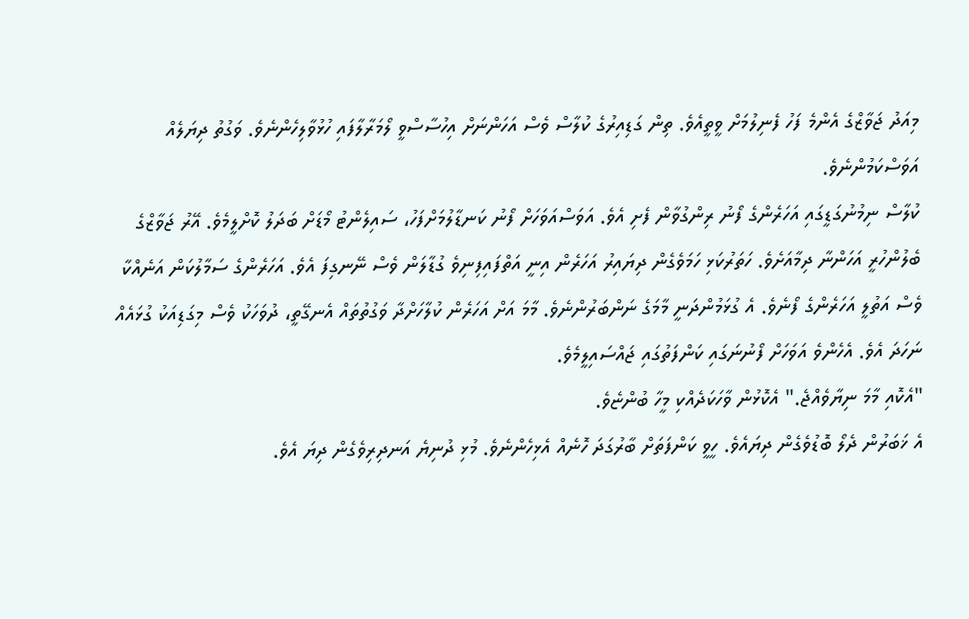މިއަދު ޖަވާޒްގެ އެންމެ ފަހު ފެނިލުމަށް ވީތީއެވެ. ތިން ގަޑިއިރުގެ ކުލާސް ވެސް އަހަންނަށް އިހުސާސްވީ ލޯމަރާލާފައި ހުޅުވާލިހެންނެވެ. ވަގުތު ދިޔަލެއް އަވަސްކަމުންނެވެ.
ކުލާސް ނިމުނުގަޑީގައި އަހަރެންގެ ފޯނު ރިންގުވާން ފެށި އެވެ. އަވަސްއަވަހަށް ފޯނު ކަނޑާލުމަށްފަހު، ސައިލެންޓު މޯޑަށް ބަދަލު ކޮށްލީމެވެ. އޭރު ޖަވާޒްގެ ބެލުންހުރީ އަހަންނާ ދިމާއަށެވެ. ހަތަރުކަޅި ހަމަވެގެން ދިޔައިރު އަހަރެން އިނީ އަތްފައިފިނިވެ ގުޑާލަން ވެސް ނޭނގިފަ އެވެ. އަހަރެންގެ ސަމާލުކަން އަނެއްކާ ވެސް އަތުލީ އަހަރެންގެ ފޯނެވެ. އެ ގުޅަމުންދަނީ މާމަގެ ނަންބަރުންނެވެ. މާމަ އަށް އަހަރެން ކުލާހަށްދާ ވަގުތުތައް އެނގޭތީ، ދުވަހަކު ވެސް މިގަޑިއަކު ގުޅައެއް ނަހަދަ އެވެ. އެހެންވެ އަވަހަށް ފޯނުނަގައި ކަންފަތުގައި ޖައްސައިލީމެވެ.
"އެކޮއި މާމަ ނިޔާވެއްޖެ." އެކޮޅުން ވާހަކަދެއްކި މީހާ ބުންޏެވެ.
އެ ޚަބަރުން ދެލޯ ބޮޑުވެގެން ދިޔައެވެ. ހީވީ ކަންފަތަށް ބާރުގަދަ ހޮނެއް އެޅިހެންނެވެ. މުޅި ދުނިޔެ އަނދިރިވެގެން ދިޔަ އެވެ.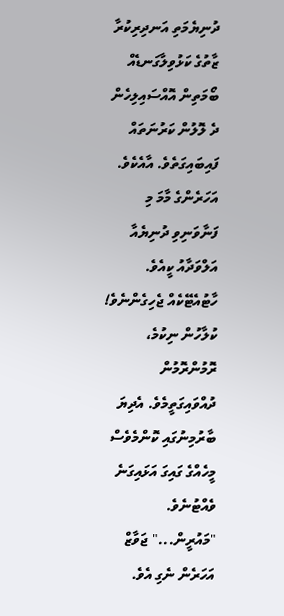ދުނިޔެމަތި އަނދިރިކުރާ ޒާތުގެ ކަޅުވިލާގަނޑެއް ބޯމަތިން އޮއްސައިލިހެން ދެ ލޮލުން ކަރުނަތައް ފައިބައިގަތެވެ. އާއެކެވެ. އަހަރެންގެ މާމަ މި ފަނާވަނިވި ދުނިޔެއާ އަލްވަދާއު ކީއެވެ. ހާޓުއެޓޭކެއް ޖެހިގެންނެވެ!
ކުލާހުން ނިކުމެ، ރޮމުންރޮމުން ދުއްވައިގަތީމެވެ. އެދިޔަ ބާރުމިނުގައި ކޮންމެވެސް މީހެއްގެ ގައިގަ އަޅައިގަނެ ވެއްޓުނެވެ.
"މައުރީން..." ޖަވާޒް އަހަރެން ނެގި އެވެ.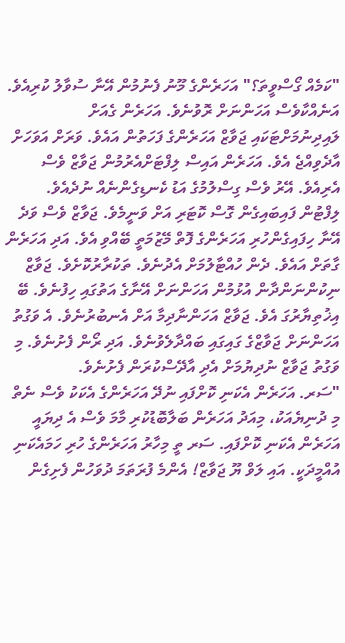"ކަމެއް ގޯސްވީތަ؟" އަހަރެންގެ މޫނު ފެނުމުން އޭނާ ސުވާލު ކުރިއެވެ.
އަނެއްކާވެސް އަހަންނަށް ރޮވުނެވެ. އަހަރެން ގެއަށް ލައިދިނުމަށްޓަކައި ޖަވާޒް އަހަރެންގެ ފަހަތުން އައެވެ. ވަރަށް އަވަހަށް އާދެވިއްޖެ އެވެ. އަހަރެން އައިސް ލިފްޓަށްއެރުމުން ޖަވާޒް ވެސް އެރިއެވެ. އޭރު ވެސް ގިސްލުމުގެ އަޑު ކެނޑިގެންނެއް ނުދެއެވެ. ލިފްޓުން ފައިބައިގެން ގޮސް ކޮޓަރި އަށް ވަނީމެވެ. ޖަވާޒް ވެސް ވަދެ އޭނާ ހިފައިގެންހުރި އަހަރެންގެ ފޮތް މޭޒުމަތީ ބޭއްވި އެވެ. އަދި އަހަރެން ގާތަށް އައެވެ. ދެން ހުއްޓާލުމަށް އެދުނެވެ. ތަކުރާރުކޮށެވެ. ޖަވާޒް ނިކުންނަންދާން އުޅުމުން އަހަންނަށް އޭނާގެ އަތުގައި ހިފުނެވެ. ބޭ އިޚުތިޔާރުގަ އެވެ. ޖަވާޒް އަހަންނާދިމާ އަށް އެނބުރުނެވެ. އެ ވަގުތު އަހަންނަށް ޖަވާޒްގެ ގައިގައި ބައްދާލެވުނެވެ. އަދި ރޯން ފެށުނެވެ. މި ވަގުތު ޖަވާޒް ނުދިޔުމަށް އެދި އާދޭސްކުރަން ފެށުނެވެ.
"ސަރ. އަހަރެން އެކަނި ކޮށްފައި ނުދޭ އަހަރެންގެ އެކަކު ވެސް ނެތް މި ދުނިޔެއަކު، މިއަދު އަހަރެން ބަލާބޮޑުކުރި މާމަ ވެސް އެ ދިޔައީ އަހަރެން އެކަނި ކޮށްފައި. ސަރ ތީ މިހާރު އަހަރެންގެ ހުރި ހަމައެކަނި އުއްމީދަކީ. އައި ލަވް ޔޫ ޖަވާޒް! އެންމެ ފުރަތަމަ ދުވަހުން ފެށިގެން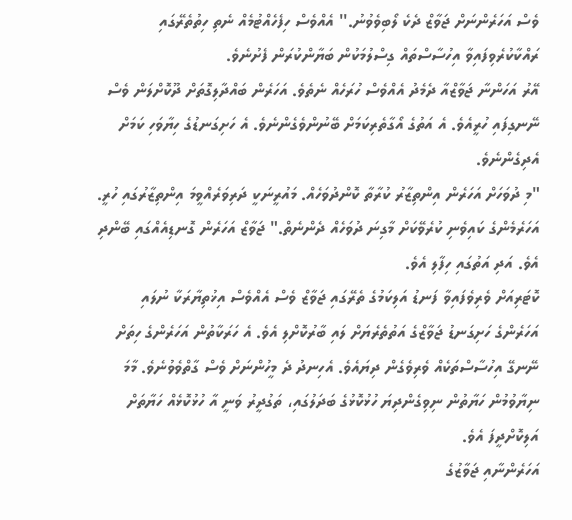ވެސް އަހަރެންނަށް ޖަވާޒް ދެކެ ލޯބިވެވުނު.'' އެއްވެސް ހިފެހެއްޓުމެއް ނެތި ހިތުތެރޭގައި ރައްކާކުރެވިފައިވާ އިހުސާސްތައް ގިސްލުމަކުން ބަޔާންކުރަން ފެށުނެވެ.
އޭރު އަހަންނާ ޖަވާޒްއާ ދެމެދު އެއްވެސް ހުރަހެއް ނެތެވެ. އަހަރެން ބައްދާލިގޮތަށް ދޫކޮށްލަން ވެސް ނޭނގިފައި ހުރީއެވެ. އެ އަތުގެ އޯގާތެރިކަމަށް ބޭނުންވެގެންނެވެ. އެ ހަށިގަނޑުގެ ހިޔާވަހި ކަމަށް އެދިގެންނެވެ.
"މި ދުވަހަށް އަހަރެން އިންތިޒާރު ކުރާތާ ކޮންދުވަހެއް. މައުރީނަކީ ދަރިވަރެއްވީމަ އިންތިޒާރުގައި ހުރީ. އަހަރެމެންގެ ކައިވެނި ކުރެވޭކަށް މާގިނަ ދުވަހެއް ދެންނެތް." ޖަވާޒް އަހަރެން ގޮނޑިއެއްގައި ބޭންދި އެވެ. އަދި އަތުގައި ހިފާލި އެވެ.
ކޮޓަރިއަށް ވެރިވެފައިވާ ފަނޑު އަލިކަމުގެ ތެރޭގައި ޖަވާޒް ވެސް އެއްވެސް އިޚުތިޔާރަކާ ނުލައި އަހަރެންގެ ހަށިގަނޑު ޖަވާޒްގެ އަތުތެރެޔަށް ލައި ބާރުކޮށްލި އެވެ. އެ ހަރަކާތުން އަހަރެންގެ ހިތަށް ނޭނގޭ އިހުސާސްތަކެއް ވެރިވެގެން ދިޔައެވެ. އެހިނދު ދެ މީހުންނަށް ވެސް ގާތްވެވުނެވެ. މާމަ ނިޔާވުމުން ހަޔާތުން ނިވިގެންދިޔަ ހުޅުކޮޅުގެ ބަދަލުގައި، ތަގުދީރު ވަނީ އާ ހުޅުކޮޅެއް ހަޔާތަށް އަލިކޮށްދީފަ އެވެ.
އަހަރެންނާއި ޖަވާޒުގެ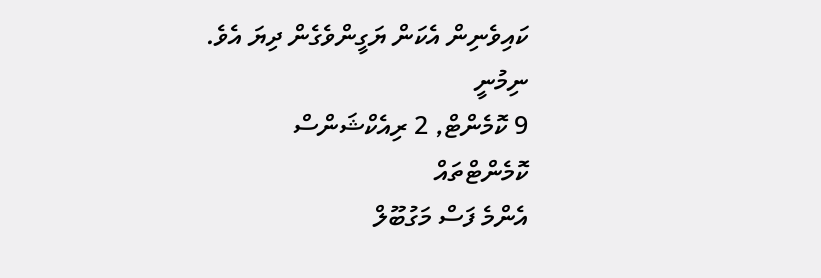ކައިވެނިން އެކަން ޔަގީންވެގެން ދިޔަ އެވެ.
ނިމުނީ
9 ކޮމެންޓް, 2 ރިއެކްޝަންސް
ކޮމެންޓްތައް
އެންމެ ފަސް މަގުބޫލް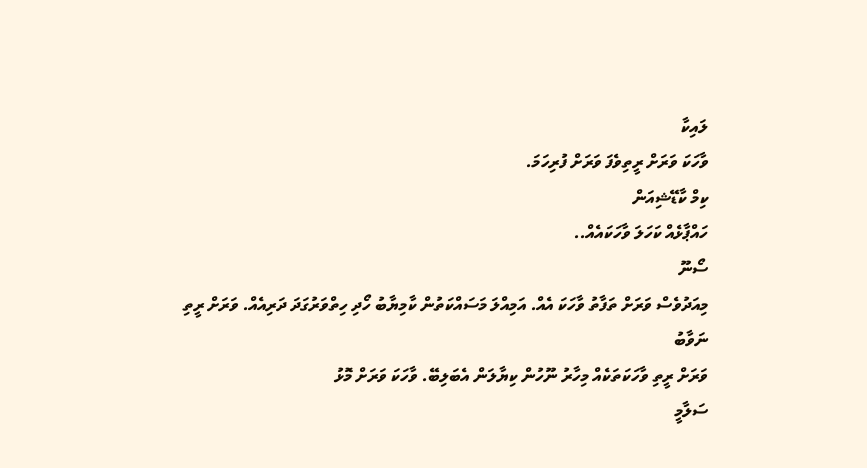ލައިކާ
ވާހަކަ ވަރަށް ރީތިވެފަ ވަރަށް ފުރިހަމަ.
ކިމް ކާޑޭޝިއަން
ހައްޕާޅެއް ކަހަލަ ވާހަކައެއް..
ސޯނޫ
މިއަދުވެސް ވަރަށް ތަފާތު ވާހަކަ އެއް. އަމިއްލަ މަސައްކަތުން ކާމިޔާބު ހޯދި ހިތްވަރުގަދަ ދަރިއެއް. ވަރަށް ރީތި
ނަވާބު
ވަރަށް ރީތި ވާހަކަތަކެއް މިހާރު ނޫހުން ކިޔާލަން އެބަލިބޭ. ވާހަކަ ވަރަށް މޮޅު
ސަލާމީ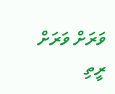ވަރަށް ވަރަށް ރީތި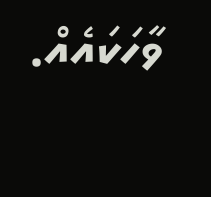ވާހަކައެއް.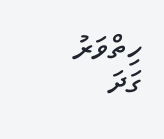ހިތްވަރު ގަދަ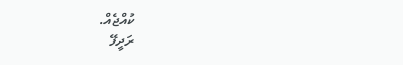ކުއްޖެއް.
ރަދީފޭ